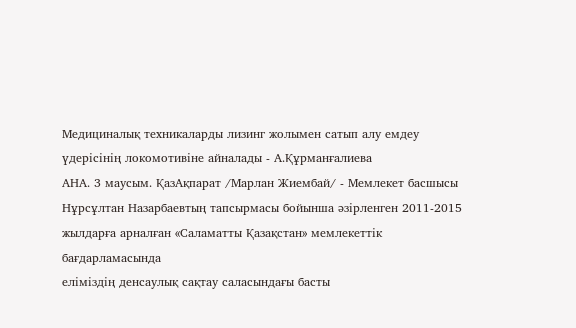Медициналық техникаларды лизинг жолымен сатып алу емдеу үдерісінің локомотивіне айналады - А.Құрманғалиева
АНА. 3 маусым. ҚазАқпарат /Марлан Жиембай/ - Мемлекет басшысы Нұрсұлтан Назарбаевтың тапсырмасы бойынша әзірленген 2011-2015 жылдарға арналған «Саламатты Қазақстан» мемлекеттік бағдарламасында
еліміздің денсаулық сақтау саласындағы басты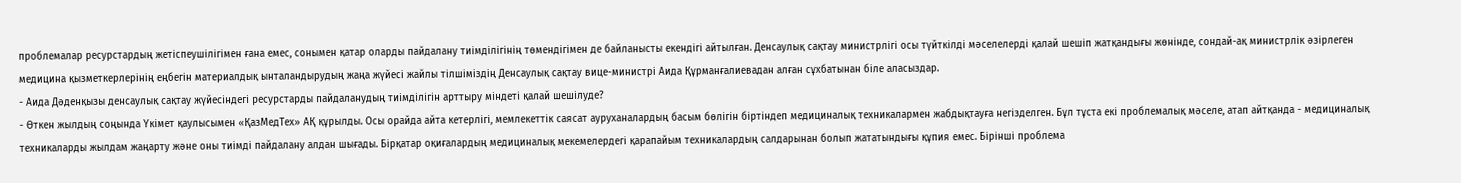проблемалар ресурстардың жетіспеушілігімен ғана емес, сонымен қатар оларды пайдалану тиімділігінің төмендігімен де байланысты екендігі айтылған. Денсаулық сақтау министрлігі осы түйткілді мәселелерді қалай шешіп жатқандығы жөнінде, сондай-ақ министрлік әзірлеген медицина қызметкерлерінің еңбегін материалдық ынталандырудың жаңа жүйесі жайлы тілшіміздің Денсаулық сақтау вице-министрі Аида Құрманғалиевадан алған сұхбатынан біле аласыздар.
- Аида Дәденқызы денсаулық сақтау жүйесіндегі ресурстарды пайдаланудың тиімділігін арттыру міндеті қалай шешілуде?
- Өткен жылдың соңында Үкімет қаулысымен «ҚазМедТех» АҚ құрылды. Осы орайда айта кетерлігі, мемлекеттік саясат ауруханалардың басым бөлігін біртіндеп медициналық техникалармен жабдықтауға негізделген. Бұл тұста екі проблемалық мәселе, атап айтқанда - медициналық техникаларды жылдам жаңарту және оны тиімді пайдалану алдан шығады. Бірқатар оқиғалардың медициналық мекемелердегі қарапайым техникалардың салдарынан болып жататындығы құпия емес. Бірінші проблема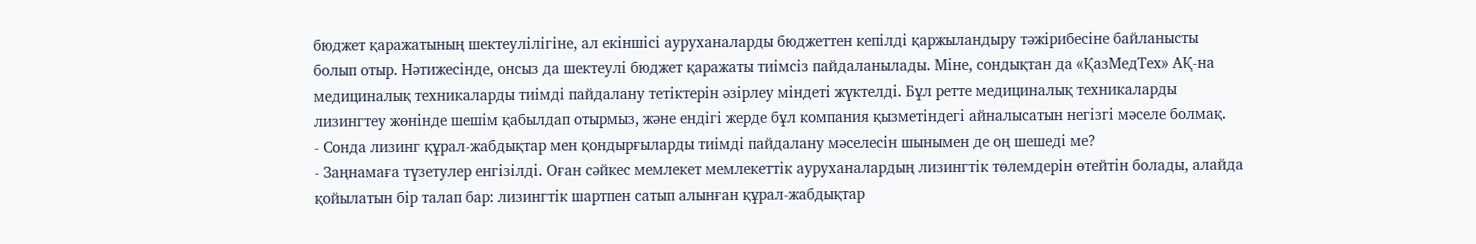бюджет қаражатының шектеулілігіне, ал екіншісі ауруханаларды бюджеттен кепілді қаржыландыру тәжірибесіне байланысты болып отыр. Нәтижесінде, онсыз да шектеулі бюджет қаражаты тиімсіз пайдаланылады. Міне, сондықтан да «ҚазМедТех» АҚ-на медициналық техникаларды тиімді пайдалану тетіктерін әзірлеу міндеті жүктелді. Бұл ретте медициналық техникаларды лизингтеу жөнінде шешім қабылдап отырмыз, және ендігі жерде бұл компания қызметіндегі айналысатын негізгі мәселе болмақ.
- Сонда лизинг құрал-жабдықтар мен қондырғыларды тиімді пайдалану мәселесін шынымен де оң шешеді ме?
- Заңнамаға түзетулер енгізілді. Оған сәйкес мемлекет мемлекеттік ауруханалардың лизингтік төлемдерін өтейтін болады, алайда қойылатын бір талап бар: лизингтік шартпен сатып алынған құрал-жабдықтар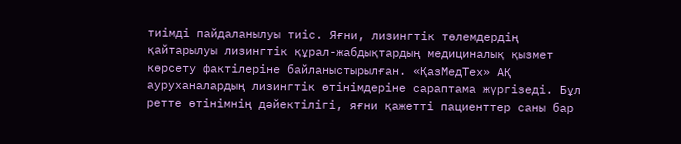тиімді пайдаланылуы тиіс. Яғни, лизингтік төлемдердің қайтарылуы лизингтік құрал-жабдықтардың медициналық қызмет көрсету фактілеріне байланыстырылған. «ҚазМедТех» АҚ ауруханалардың лизингтік өтінімдеріне сараптама жүргізеді. Бұл ретте өтінімнің дәйектілігі, яғни қажетті пациенттер саны бар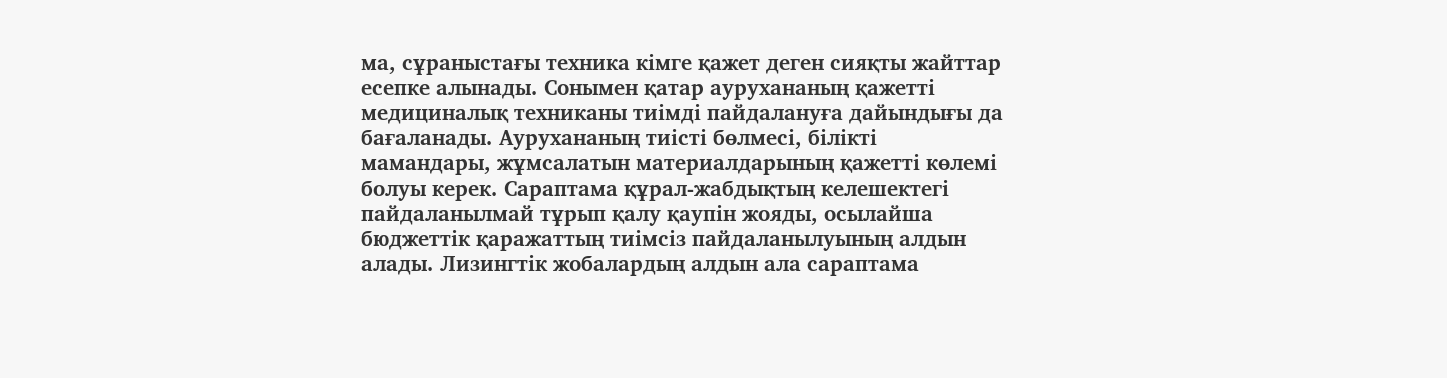ма, сұраныстағы техника кімге қажет деген сияқты жайттар есепке алынады. Сонымен қатар аурухананың қажетті медициналық техниканы тиімді пайдалануға дайындығы да бағаланады. Аурухананың тиісті бөлмесі, білікті мамандары, жұмсалатын материалдарының қажетті көлемі болуы керек. Сараптама құрал-жабдықтың келешектегі пайдаланылмай тұрып қалу қаупін жояды, осылайша бюджеттік қаражаттың тиімсіз пайдаланылуының алдын алады. Лизингтік жобалардың алдын ала сараптама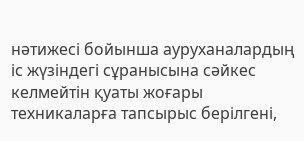нәтижесі бойынша ауруханалардың іс жүзіндегі сұранысына сәйкес келмейтін қуаты жоғары техникаларға тапсырыс берілгені,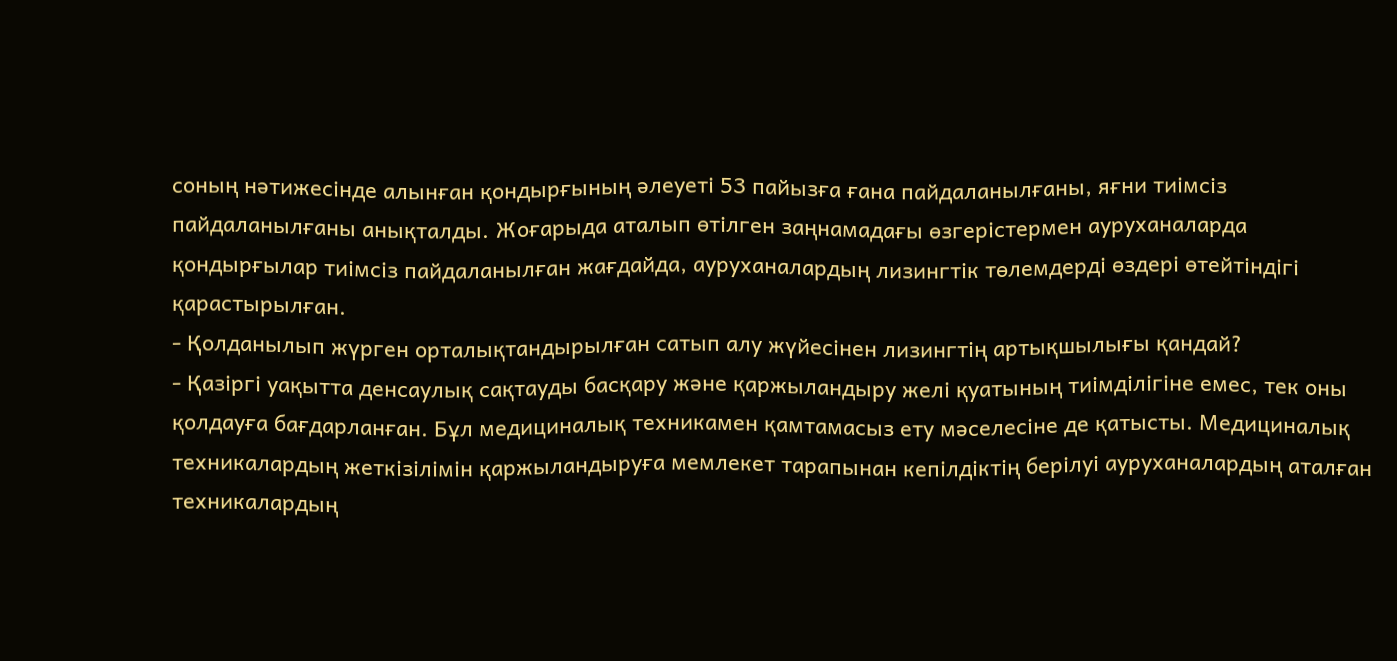соның нәтижесінде алынған қондырғының әлеуеті 53 пайызға ғана пайдаланылғаны, яғни тиімсіз пайдаланылғаны анықталды. Жоғарыда аталып өтілген заңнамадағы өзгерістермен ауруханаларда қондырғылар тиімсіз пайдаланылған жағдайда, ауруханалардың лизингтік төлемдерді өздері өтейтіндігі қарастырылған.
- Қолданылып жүрген орталықтандырылған сатып алу жүйесінен лизингтің артықшылығы қандай?
- Қазіргі уақытта денсаулық сақтауды басқару және қаржыландыру желі қуатының тиімділігіне емес, тек оны қолдауға бағдарланған. Бұл медициналық техникамен қамтамасыз ету мәселесіне де қатысты. Медициналық техникалардың жеткізілімін қаржыландыруға мемлекет тарапынан кепілдіктің берілуі ауруханалардың аталған техникалардың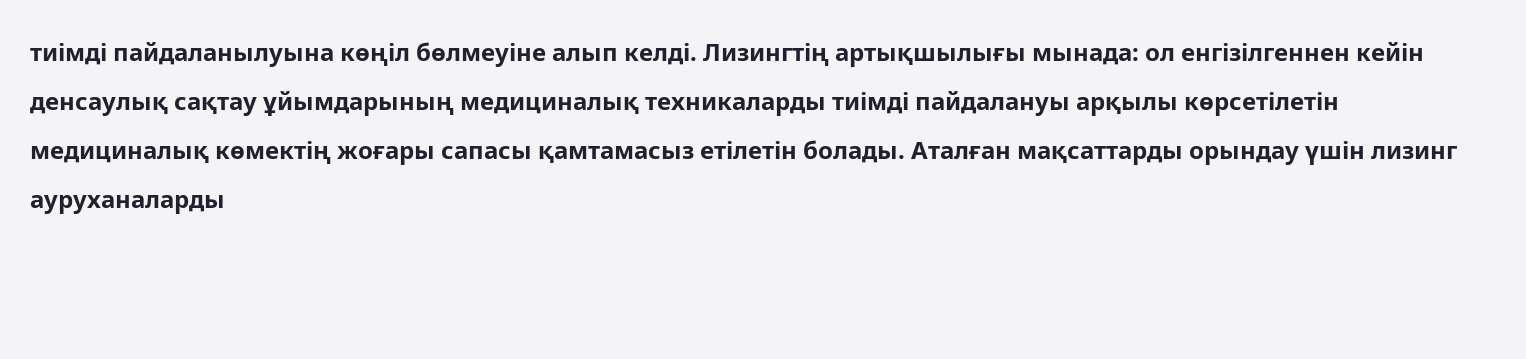тиімді пайдаланылуына көңіл бөлмеуіне алып келді. Лизингтің артықшылығы мынада: ол енгізілгеннен кейін денсаулық сақтау ұйымдарының медициналық техникаларды тиімді пайдалануы арқылы көрсетілетін медициналық көмектің жоғары сапасы қамтамасыз етілетін болады. Аталған мақсаттарды орындау үшін лизинг ауруханаларды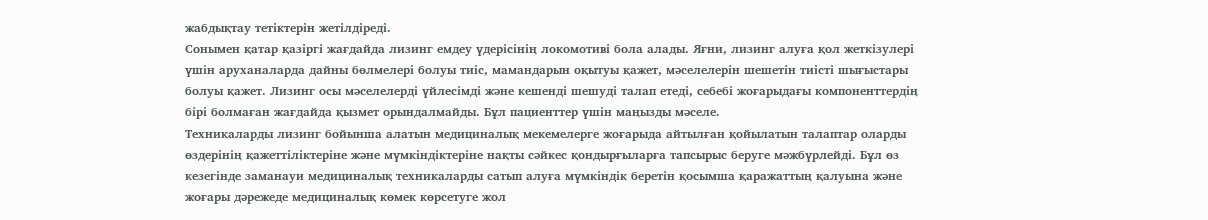жабдықтау тетіктерін жетілдіреді.
Сонымен қатар қазіргі жағдайда лизинг емдеу үдерісінің локомотиві бола алады. Яғни, лизинг алуға қол жеткізулері үшін аруханаларда дайны бөлмелері болуы тиіс, мамандарын оқытуы қажет, мәселелерін шешетін тиісті шығыстары болуы қажет. Лизинг осы мәселелерді үйлесімді және кешенді шешуді талап етеді, себебі жоғарыдағы компоненттердің бірі болмаған жағдайда қызмет орындалмайды. Бұл пациенттер үшін маңызды мәселе.
Техникаларды лизинг бойынша алатын медициналық мекемелерге жоғарыда айтылған қойылатын талаптар оларды өздерінің қажеттіліктеріне және мүмкіндіктеріне нақты сәйкес қондырғыларға тапсырыс беруге мәжбүрлейді. Бұл өз кезегінде заманауи медициналық техникаларды сатып алуға мүмкіндік беретін қосымша қаражаттың қалуына және жоғары дәрежеде медициналық көмек көрсетуге жол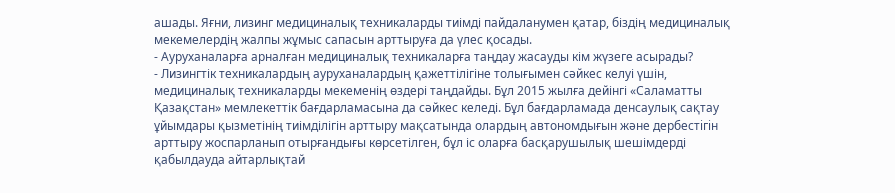ашады. Яғни, лизинг медициналық техникаларды тиімді пайдаланумен қатар, біздің медициналық мекемелердің жалпы жұмыс сапасын арттыруға да үлес қосады.
- Ауруханаларға арналған медициналық техникаларға таңдау жасауды кім жүзеге асырады?
- Лизингтік техникалардың ауруханалардың қажеттілігіне толығымен сәйкес келуі үшін, медициналық техникаларды мекеменің өздері таңдайды. Бұл 2015 жылға дейінгі «Саламатты Қазақстан» мемлекеттік бағдарламасына да сәйкес келеді. Бұл бағдарламада денсаулық сақтау ұйымдары қызметінің тиімділігін арттыру мақсатында олардың автономдығын және дербестiгiн арттыру жоспарланып отырғандығы көрсетілген, бұл іс оларға басқарушылық шешімдерді қабылдауда айтарлықтай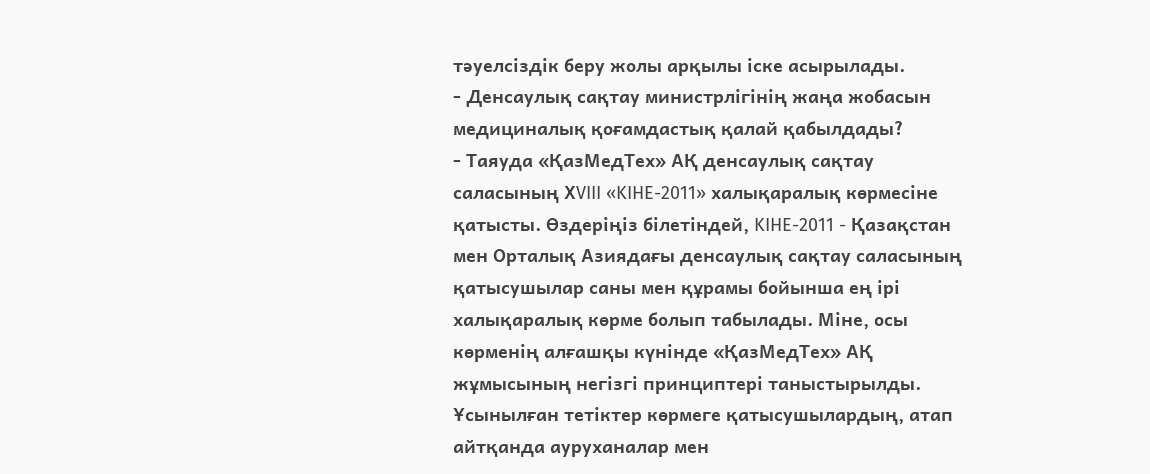тәуелсіздік беру жолы арқылы іске асырылады.
- Денсаулық сақтау министрлігінің жаңа жобасын медициналық қоғамдастық қалай қабылдады?
- Таяуда «ҚазМедТех» АҚ денсаулық сақтау саласының ХVIII «KIHE-2011» халықаралық көрмесіне қатысты. Өздеріңіз білетіндей, KIHE-2011 - Қазақстан мен Орталық Азиядағы денсаулық сақтау саласының қатысушылар саны мен құрамы бойынша ең ірі халықаралық көрме болып табылады. Міне, осы көрменің алғашқы күнінде «ҚазМедТех» АҚ жұмысының негізгі принциптері таныстырылды. Ұсынылған тетіктер көрмеге қатысушылардың, атап айтқанда ауруханалар мен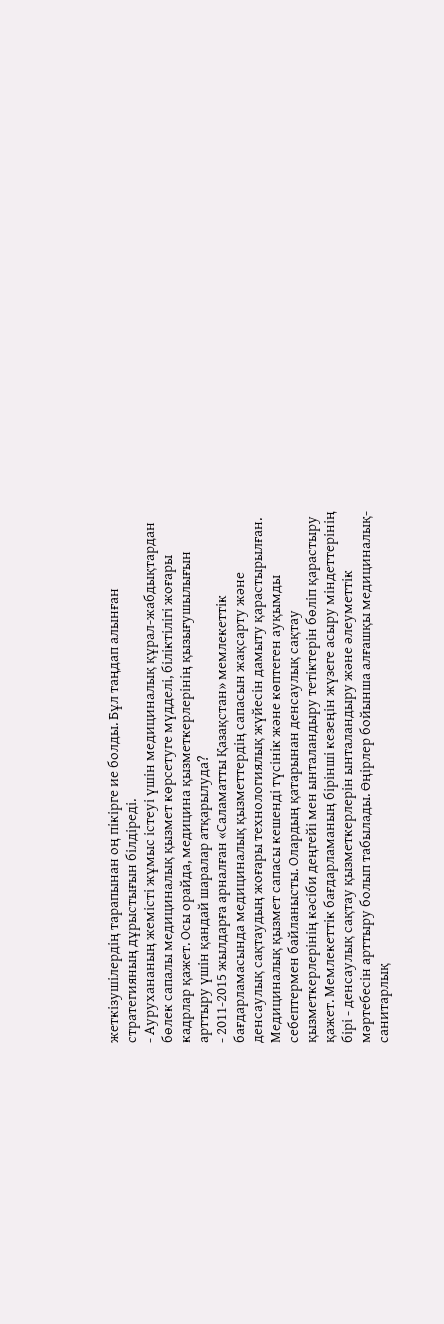жеткізушілердің тарапынан оң пікірге ие болды. Бұл таңдап алынған стратегияның дұрыстығын білдіреді.
- Аурухананың жемісті жұмыс істеуі үшін медициналық құрал-жабдықтардан бөлек сапалы медициналық қызмет көрсетуге мүдделі, біліктілігі жоғары кадрлар қажет. Осы орайда, медицина қызметкерлерінің қызығушылығын арттыру үшін қандай шаралар атқарылуда?
- 2011-2015 жылдарға арналған «Саламатты Қазақстан» мемлекеттік бағдарламасында медициналық қызметтердің сапасын жақсарту және денсаулық сақтаудың жоғары технологиялық жүйесін дамыту қарастырылған. Медициналық қызмет сапасы кешенді түсінік және көптеген ауқымды себептермен байланысты. Олардың қатарынан денсаулық сақтау қызметкерлерінің кәсіби деңгейі мен ынталандыру тетіктерін бөліп қарастыру қажет. Мемлекеттік бағдарламаның бірінші кезеңін жүзеге асыру міндеттерінің бірі - денсаулық сақтау қызметкерлерін ынталандыру және әлеуметтік мәртебесін арттыру болып табылады. Өңірлер бойынша алғашқы медициналық-санитарлық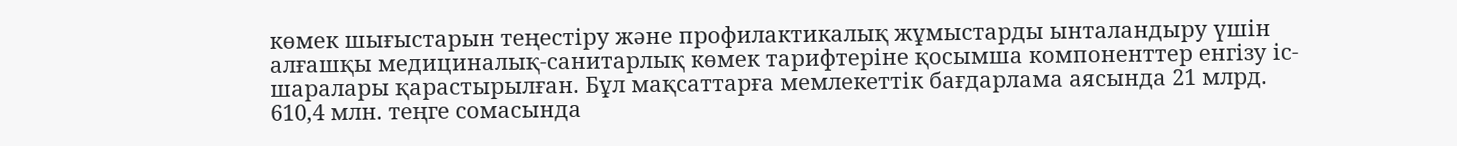көмек шығыстарын теңестіру және профилактикалық жұмыстарды ынталандыру үшін алғашқы медициналық-санитарлық көмек тарифтеріне қосымша компоненттер енгізу іс-шаралары қарастырылған. Бұл мақсаттарға мемлекеттік бағдарлама аясында 21 млрд. 610,4 млн. теңге сомасында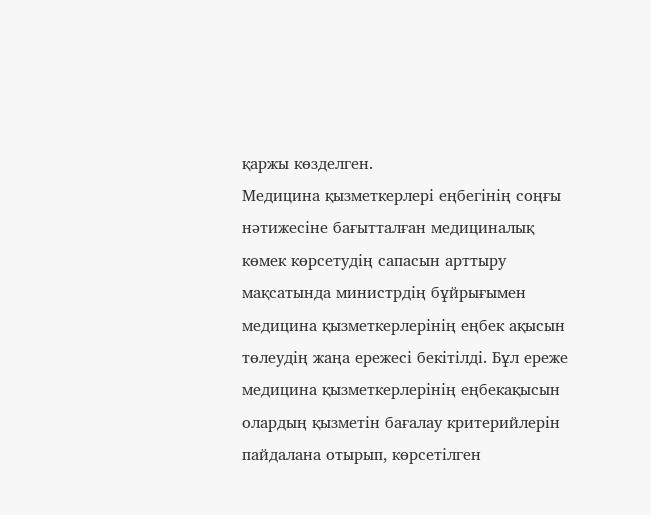қаржы көзделген.
Медицина қызметкерлері еңбегінің соңғы нәтижесіне бағытталған медициналық көмек көрсетудің сапасын арттыру мақсатында министрдің бұйрығымен медицина қызметкерлерінің еңбек ақысын төлеудің жаңа ережесі бекітілді. Бұл ереже медицина қызметкерлерінің еңбекақысын олардың қызметін бағалау критерийлерін пайдалана отырып, көрсетілген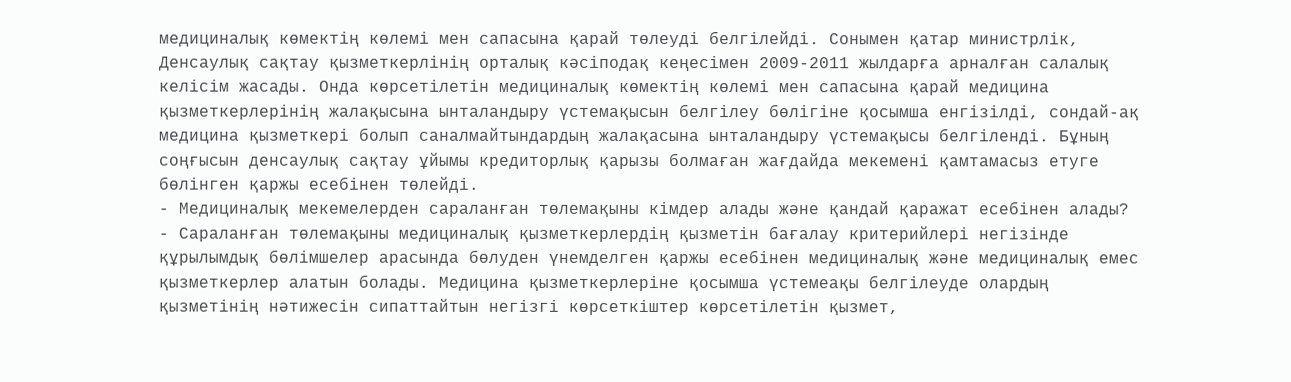медициналық көмектің көлемі мен сапасына қарай төлеуді белгілейді. Сонымен қатар министрлік, Денсаулық сақтау қызметкерлінің орталық кәсіподақ кеңесімен 2009-2011 жылдарға арналған салалық келісім жасады. Онда көрсетілетін медициналық көмектің көлемі мен сапасына қарай медицина қызметкерлерінің жалақысына ынталандыру үстемақысын белгілеу бөлігіне қосымша енгізілді, сондай-ақ медицина қызметкері болып саналмайтындардың жалақасына ынталандыру үстемақысы белгіленді. Бұның соңғысын денсаулық сақтау ұйымы кредиторлық қарызы болмаған жағдайда мекемені қамтамасыз етуге бөлінген қаржы есебінен төлейді.
- Медициналық мекемелерден сараланған төлемақыны кімдер алады және қандай қаражат есебінен алады?
- Сараланған төлемақыны медициналық қызметкерлердің қызметін бағалау критерийлері негізінде құрылымдық бөлімшелер арасында бөлуден үнемделген қаржы есебінен медициналық және медициналық емес қызметкерлер алатын болады. Медицина қызметкерлеріне қосымша үстемеақы белгілеуде олардың қызметінің нәтижесін сипаттайтын негізгі көрсеткіштер көрсетілетін қызмет,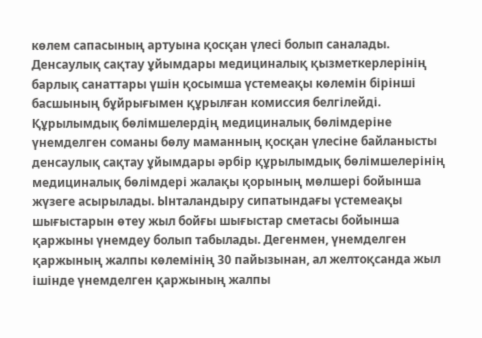көлем сапасының артуына қосқан үлесі болып саналады.
Денсаулық сақтау ұйымдары медициналық қызметкерлерінің барлық санаттары үшін қосымша үстемеақы көлемін бірінші басшының бұйрығымен құрылған комиссия белгілейді. Құрылымдық бөлімшелердің медициналық бөлімдеріне үнемделген соманы бөлу маманның қосқан үлесіне байланысты денсаулық сақтау ұйымдары әрбір құрылымдық бөлімшелерінің медициналық бөлімдері жалақы қорының мөлшері бойынша жүзеге асырылады. Ынталандыру сипатындағы үстемеақы шығыстарын өтеу жыл бойғы шығыстар сметасы бойынша қаржыны үнемдеу болып табылады. Дегенмен, үнемделген қаржының жалпы көлемінің 30 пайызынан, ал желтоқсанда жыл ішінде үнемделген қаржының жалпы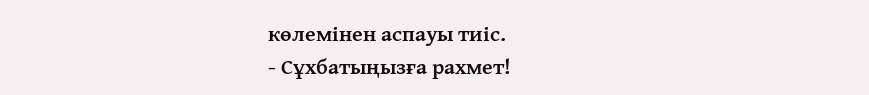көлемінен аспауы тиіс.
- Сұхбатыңызға рахмет!